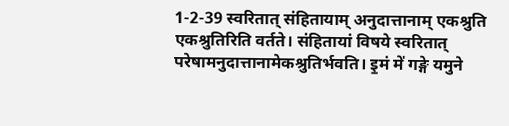1-2-39 स्वरितात् संहितायाम् अनुदात्तानाम् एकश्रुति
एकश्रुतिरिति वर्तते। संहितायां विषये स्वरितात् परेषामनुदात्तानामेकश्रुतिर्भवति। इ॒मं मे॑ गङ्गे यमुने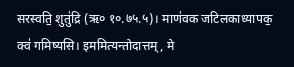सरस्वति॒ शुतु॑द्रि (ऋ० १०.७५.५)। माण॑वक जटिलकाध्यापक॒ क्व॑ गमिष्यसि। इममित्यन्तोदात्तम्, मे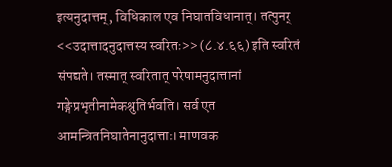इत्यनुदात्तम्, विधिकाल एव निघातविधानात्। तत्पुनर् <<उदात्तादनुदात्तस्य स्वरितः>> (८.४.६६) इति स्वरितं संपद्यते। तस्मात् स्वरितात् परेषामनुदात्तानां गङ्गेप्रभृतीनामेकश्रुतिर्भवति। सर्व एत आमन्त्रितनिघातेनानुदात्ताः। माणवक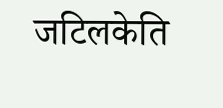जटिलकेति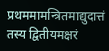प्रथममामन्त्रितमाद्युदात्तं तस्य द्वितीयमक्षरं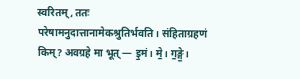स्वरितम्, ततः परेषामनुदात्तानामेकश्रुतिर्भवति। संहिताग्रहणं किम्? अवग्रहे मा भूत् — इ॒मं। मे॒। ग॒ङ्गे॒।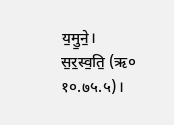य॒मु॒ने॒। स॒र॒स्व॒ति॒ (ऋ० १०.७५.५)।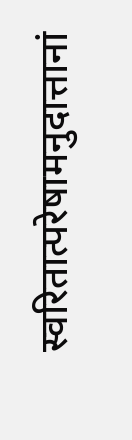स्वरितात्परेषामनुदात्तानां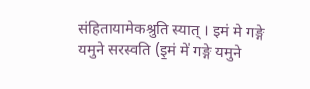संहितायामेकश्रुति स्यात् । इमं मे गङ्गे यमुने सरस्वति (इ॒मं मे॑ गङ्गे यमुने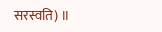सरस्वति) ॥